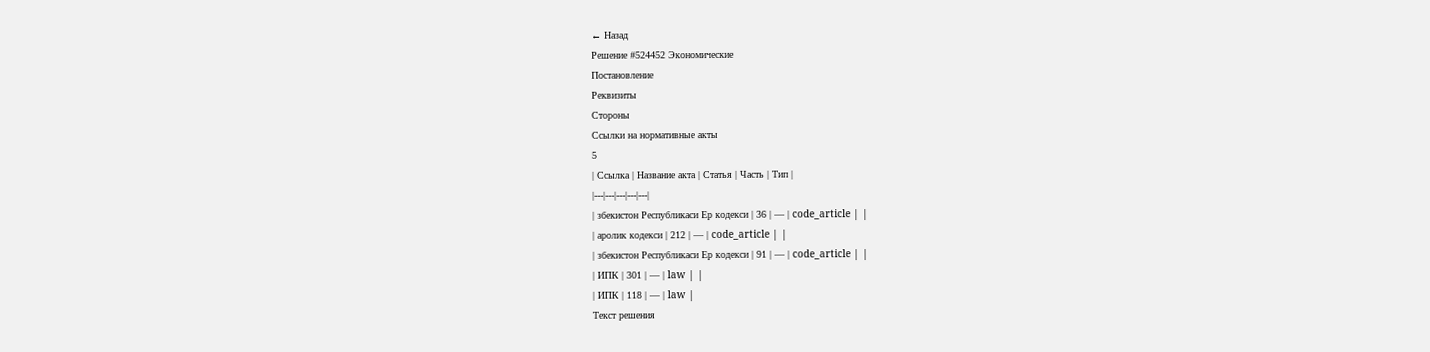← Назад
Решение #524452 Экономические
Постановление
Реквизиты
Стороны
Ссылки на нормативные акты
5
| Ссылка | Название акта | Статья | Часть | Тип |
|---|---|---|---|---|
| збекистон Республикаси Ер кодекси | 36 | — | code_article | |
| аролик кодекси | 212 | — | code_article | |
| збекистон Республикаси Ер кодекси | 91 | — | code_article | |
| ИПК | 301 | — | law | |
| ИПК | 118 | — | law |
Текст решения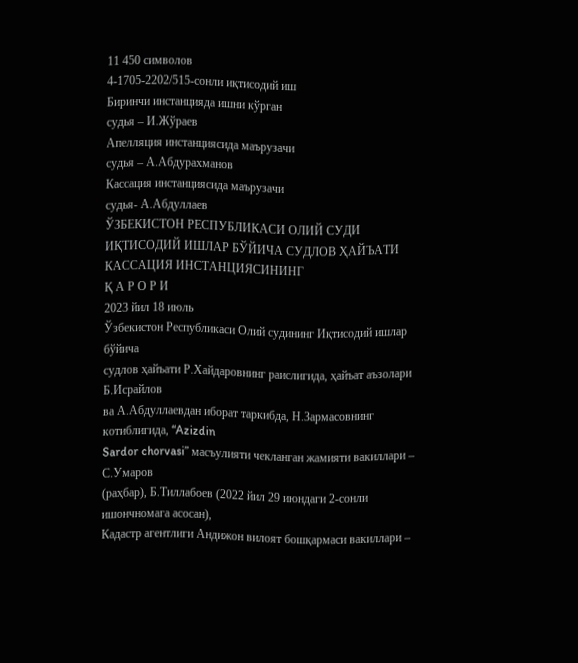11 450 символов
4-1705-2202/515-сонли иқтисодий иш
Биринчи инстанцияда ишни кўрган
судья – И.Жўраев
Апелляция инстанциясида маърузачи
судья – А.Абдурахманов
Кассация инстанциясида маърузачи
судья- А.Абдуллаев
ЎЗБЕКИСТОН РЕСПУБЛИКАСИ ОЛИЙ СУДИ
ИҚТИСОДИЙ ИШЛАР БЎЙИЧА СУДЛОВ ҲАЙЪАТИ
КАССАЦИЯ ИНСТАНЦИЯСИНИНГ
Қ А Р О Р И
2023 йил 18 июль
Ўзбекистон Республикаси Олий судининг Иқтисодий ишлар бўйича
судлов ҳайъати Р.Хайдаровнинг раислигида, ҳайъат аъзолари Б.Исрайлов
ва А.Абдуллаевдан иборат таркибда, Н.Зармасовнинг котиблигида, “Azizdin
Sardor chorvasi” масъулияти чекланган жамияти вакиллари – С.Умаров
(раҳбар), Б.Тиллабоев (2022 йил 29 июндаги 2-сонли ишончномага асосан),
Кадастр агентлиги Андижон вилоят бошқармаси вакиллари –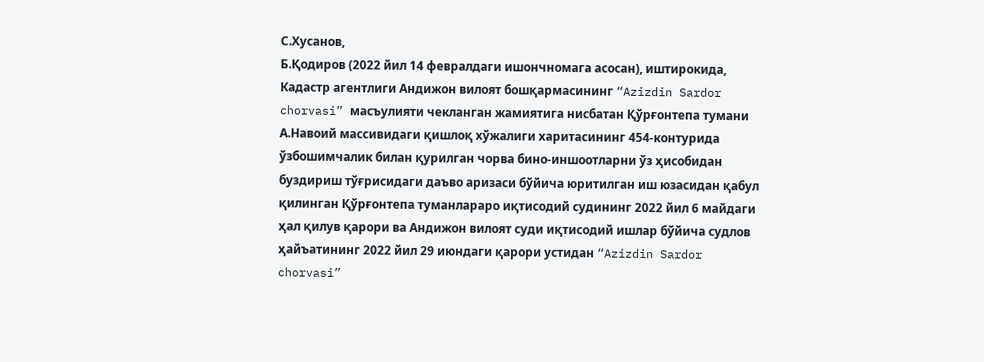С.Хусанов,
Б.Қодиров (2022 йил 14 февралдаги ишончномага асосан), иштирокида,
Кадастр агентлиги Андижон вилоят бошқармасининг “Azizdin Sardor
chorvasi” масъулияти чекланган жамиятига нисбатан Қўрғонтепа тумани
А.Навоий массивидаги қишлоқ хўжалиги харитасининг 454-контурида
ўзбошимчалик билан қурилган чорва бино-иншоотларни ўз ҳисобидан
буздириш тўғрисидаги даъво аризаси бўйича юритилган иш юзасидан қабул
қилинган Қўрғонтепа туманлараро иқтисодий судининг 2022 йил 6 майдаги
ҳал қилув қарори ва Андижон вилоят суди иқтисодий ишлар бўйича судлов
ҳайъатининг 2022 йил 29 июндаги қарори устидан “Azizdin Sardor chorvasi”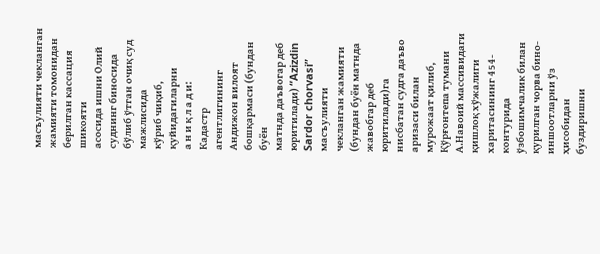масъулияти чекланган жамияти томонидан берилган кассация шикояти
асосида ишни Олий суднинг биносида бўлиб ўтган очиқ суд мажлисида
кўриб чиқиб, қуйидагиларни
а н и қ л а д и:
Кадастр агентлигининг Андижон вилоят бошқармаси (бундан буён
матнда даъвогар деб юритилади) “Azizdin Sardor chorvasi” масъулияти
чекланган жамияти (бундан буён матнда жавобгар деб юритилади)га
нисбатан судга даъво аризаси билан мурожаат қилиб, Қўрғонтепа тумани
А.Навоий массивидаги қишлоқ хўжалиги харитасининг 454-контурида
ўзбошимчалик билан қурилган чорва бино-иншоотларни ўз ҳисобидан
буздиришни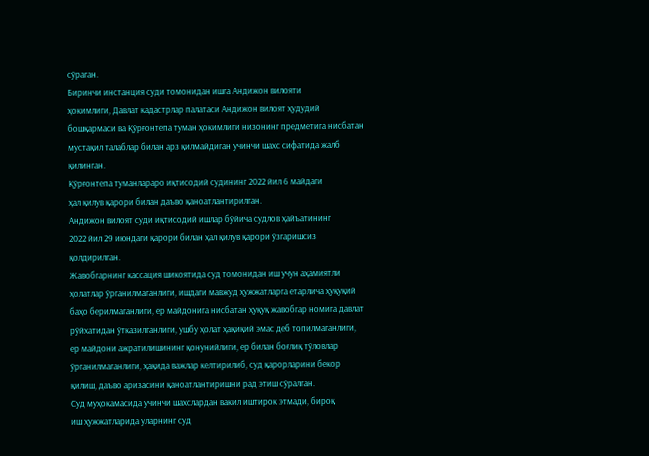сўраган.
Биринчи инстанция суди томонидан ишга Андижон вилояти
ҳокимлиги, Давлат кадастрлар палатаси Андижон вилоят ҳудудий
бошқармаси ва Қўрғонтепа туман ҳокимлиги низонинг предметига нисбатан
мустақил талаблар билан арз қилмайдиган учинчи шахс сифатида жалб
қилинган.
Қўрғонтепа туманлараро иқтисодий судининг 2022 йил 6 майдаги
ҳал қилув қарори билан даъво қаноатлантирилган.
Андижон вилоят суди иқтисодий ишлар бўйича судлов ҳайъатининг
2022 йил 29 июндаги қарори билан ҳал қилув қарори ўзгаришсиз
қолдирилган.
Жавобгарнинг кассация шикоятида суд томонидан иш учун аҳамиятли
ҳолатлар ўрганилмаганлиги, ишдаги мавжуд ҳужжатларга етарлича ҳуқуқий
баҳо берилмаганлиги, ер майдонига нисбатан ҳуқуқ жавобгар номига давлат
рўйхатидан ўтказилганлиги, ушбу ҳолат ҳақиқий эмас деб топилмаганлиги,
ер майдони ажратилишининг қонунийлиги, ер билан боғлиқ тўловлар
ўрганилмаганлиги, ҳақида важлар келтирилиб, суд қарорларини бекор
қилиш, даъво аризасини қаноатлантиришни рад этиш сўралган.
Суд муҳокамасида учинчи шахслардан вакил иштирок этмади, бироқ
иш ҳужжатларида уларнинг суд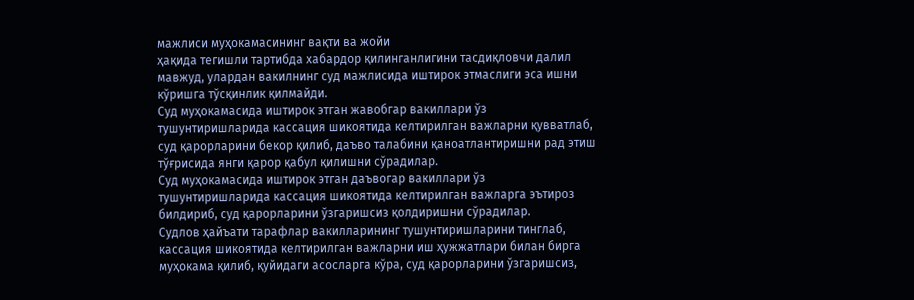мажлиси муҳокамасининг вақти ва жойи
ҳақида тегишли тартибда хабардор қилинганлигини тасдиқловчи далил
мавжуд, улардан вакилнинг суд мажлисида иштирок этмаслиги эса ишни
кўришга тўсқинлик қилмайди.
Суд муҳокамасида иштирок этган жавобгар вакиллари ўз
тушунтиришларида кассация шикоятида келтирилган важларни қувватлаб,
суд қарорларини бекор қилиб, даъво талабини қаноатлантиришни рад этиш
тўғрисида янги қарор қабул қилишни сўрадилар.
Суд муҳокамасида иштирок этган даъвогар вакиллари ўз
тушунтиришларида кассация шикоятида келтирилган важларга эътироз
билдириб, суд қарорларини ўзгаришсиз қолдиришни сўрадилар.
Судлов ҳайъати тарафлар вакилларининг тушунтиришларини тинглаб,
кассация шикоятида келтирилган важларни иш ҳужжатлари билан бирга
муҳокама қилиб, қуйидаги асосларга кўра, суд қарорларини ўзгаришсиз,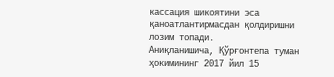кассация шикоятини эса қаноатлантирмасдан қолдиришни лозим топади.
Аниқланишича, Қўрғонтепа туман ҳокимининг 2017 йил 15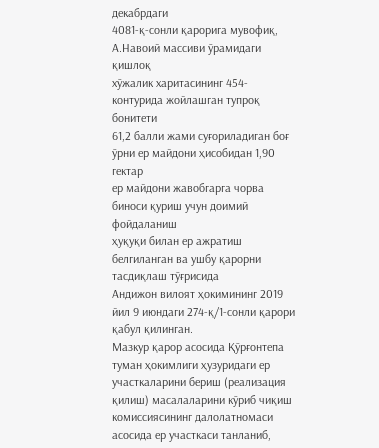декабрдаги
4081-қ-сонли қарорига мувофиқ, А.Навоий массиви ўрамидаги қишлоқ
хўжалик харитасининг 454-контурида жойлашган тупроқ бонитети
61,2 балли жами суғориладиган боғ ўрни ер майдони ҳисобидан 1,90 гектар
ер майдони жавобгарга чорва биноси қуриш учун доимий фойдаланиш
ҳуқуқи билан ер ажратиш белгиланган ва ушбу қарорни тасдиқлаш тўғрисида
Андижон вилоят ҳокимининг 2019 йил 9 июндаги 274-қ/1-сонли қарори
қабул қилинган.
Мазкур қарор асосида Қўрғонтепа туман ҳокимлиги ҳузуридаги ер
участкаларини бериш (реализация қилиш) масалаларини кўриб чиқиш
комиссиясининг далолатномаси асосида ер участкаси танланиб,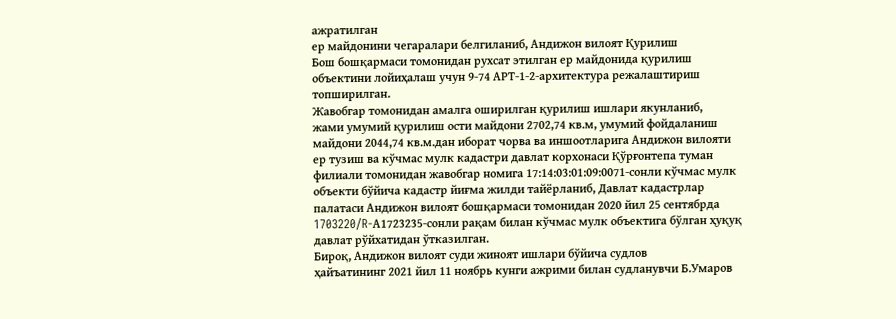ажратилган
ер майдонини чегаралари белгиланиб, Андижон вилоят Қурилиш
Бош бошқармаси томонидан рухсат этилган ер майдонида қурилиш
объектини лойиҳалаш учун 9-74 АРТ-1-2-архитектура режалаштириш
топширилган.
Жавобгар томонидан амалга оширилган қурилиш ишлари якунланиб,
жами умумий қурилиш ости майдони 2702,74 кв.м, умумий фойдаланиш
майдони 2044,74 кв.м.дан иборат чорва ва иншоотларига Андижон вилояти
ер тузиш ва кўчмас мулк кадастри давлат корхонаси Қўрғонтепа туман
филиали томонидан жавобгар номига 17:14:03:01:09:0071-сонли кўчмас мулк
объекти бўйича кадастр йиғма жилди тайёрланиб, Давлат кадастрлар
палатаси Андижон вилоят бошқармаси томонидан 2020 йил 25 сентябрда
1703220/R-А1723235-сонли рақам билан кўчмас мулк объектига бўлган ҳуқуқ
давлат рўйхатидан ўтказилган.
Бироқ, Андижон вилоят суди жиноят ишлари бўйича судлов
ҳайъатининг 2021 йил 11 ноябрь кунги ажрими билан судланувчи Б.Умаров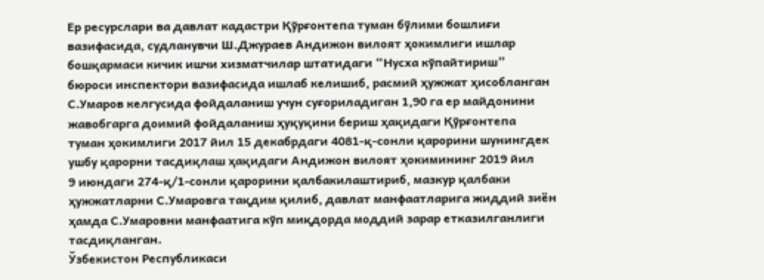Ер ресурслари ва давлат кадастри Қўрғонтепа туман бўлими бошлиғи
вазифасида, судланувчи Ш.Джураев Андижон вилоят ҳокимлиги ишлар
бошқармаси кичик ишчи хизматчилар штатидаги “Нусха кўпайтириш”
бюроси инспектори вазифасида ишлаб келишиб, расмий ҳужжат ҳисобланган
С.Умаров келгусида фойдаланиш учун суғориладиган 1,90 га ер майдонини
жавобгарга доимий фойдаланиш ҳуқуқини бериш ҳақидаги Қўрғонтепа
туман ҳокимлиги 2017 йил 15 декабрдаги 4081-қ-сонли қарорини шунингдек
ушбу қарорни тасдиқлаш ҳақидаги Андижон вилоят ҳокимининг 2019 йил
9 июндаги 274-қ/1-сонли қарорини қалбакилаштириб, мазкур қалбаки
ҳужжатларни С.Умаровга тақдим қилиб, давлат манфаатларига жиддий зиён
ҳамда С.Умаровни манфаатига кўп миқдорда моддий зарар етказилганлиги
тасдиқланган.
Ўзбекистон Республикаси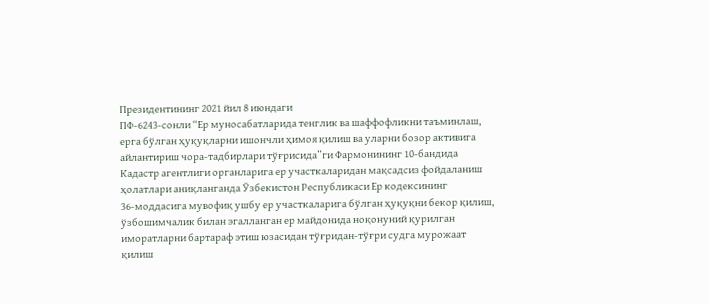Президентининг 2021 йил 8 июндаги
ПФ-6243-сонли “Ер муносабатларида тенглик ва шаффофликни таъминлаш,
ерга бўлган ҳуқуқларни ишончли ҳимоя қилиш ва уларни бозор активига
айлантириш чора-тадбирлари тўғрисида”ги Фармонининг 10-бандида
Кадастр агентлиги органларига ер участкаларидан мақсадсиз фойдаланиш
ҳолатлари аниқланганда Ўзбекистон Республикаси Ер кодексининг
36-моддасига мувофиқ ушбу ер участкаларига бўлган ҳуқуқни бекор қилиш,
ўзбошимчалик билан эгалланган ер майдонида ноқонуний қурилган
иморатларни бартараф этиш юзасидан тўғридан-тўғри судга мурожаат қилиш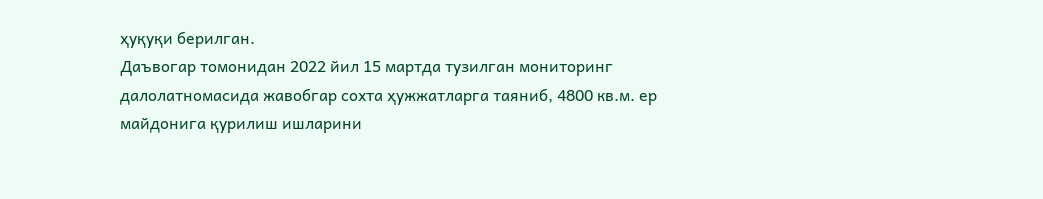ҳуқуқи берилган.
Даъвогар томонидан 2022 йил 15 мартда тузилган мониторинг
далолатномасида жавобгар сохта ҳужжатларга таяниб, 4800 кв.м. ер
майдонига қурилиш ишларини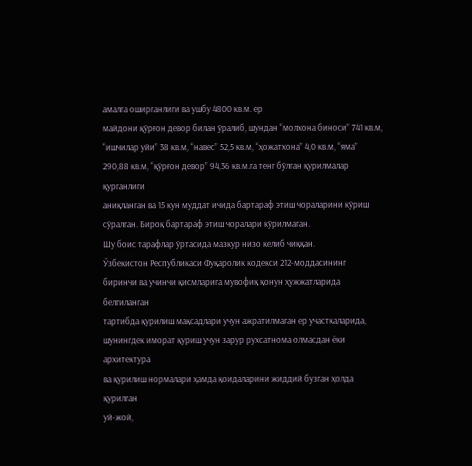амалга оширганлиги ва ушбу 4800 кв.м. ер
майдони қўрғон девор билан ўралиб, шундан “молхона биноси” 741 кв.м,
“ишчилар уйи” 38 кв.м, “навес” 52,5 кв.м, “ҳожатхона” 4,0 кв.м, “яма”
290,88 кв.м, “қўрғон девор” 94,36 кв.м.га тенг бўлган қурилмалар қурганлиги
аниқланган ва 15 кун муддат ичида бартараф этиш чораларини кўриш
сўралган. Бироқ бартараф этиш чоралари кўрилмаган.
Шу боис тарафлар ўртасида мазкур низо келиб чиққан.
Ўзбекистон Республикаси Фуқаролик кодекси 212-моддасининг
биринчи ва учинчи қисмларига мувофиқ қонун ҳужжатларида белгиланган
тартибда қурилиш мақсадлари учун ажратилмаган ер участкаларида,
шунингдек иморат қуриш учун зарур рухсатнома олмасдан ёки архитектура
ва қурилиш нормалари ҳамда қоидаларини жиддий бузган ҳолда қурилган
уй-жой,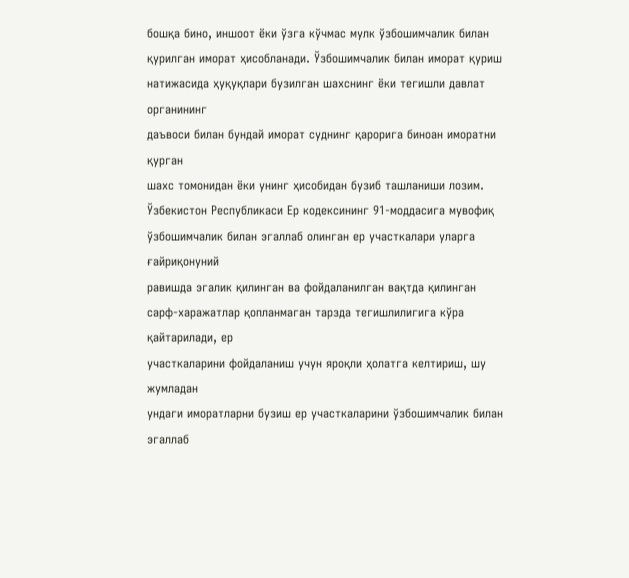бошқа бино, иншоот ёки ўзга кўчмас мулк ўзбошимчалик билан
қурилган иморат ҳисобланади. Ўзбошимчалик билан иморат қуриш
натижасида ҳуқуқлари бузилган шахснинг ёки тегишли давлат органининг
даъвоси билан бундай иморат суднинг қарорига биноан иморатни қурган
шахс томонидан ёки унинг ҳисобидан бузиб ташланиши лозим.
Ўзбекистон Республикаси Ер кодексининг 91-моддасига мувофиқ
ўзбошимчалик билан эгаллаб олинган ер участкалари уларга ғайриқонуний
равишда эгалик қилинган ва фойдаланилган вақтда қилинган
сарф-харажатлар қопланмаган тарзда тегишлилигига кўра қайтарилади, ер
участкаларини фойдаланиш учун яроқли ҳолатга келтириш, шу жумладан
ундаги иморатларни бузиш ер участкаларини ўзбошимчалик билан эгаллаб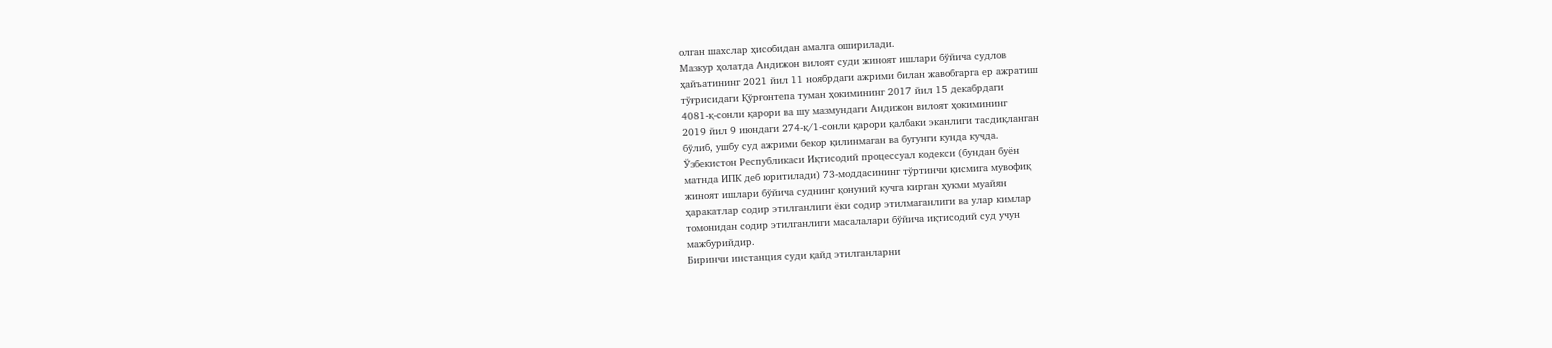олган шахслар ҳисобидан амалга оширилади.
Мазкур ҳолатда Андижон вилоят суди жиноят ишлари бўйича судлов
ҳайъатининг 2021 йил 11 ноябрдаги ажрими билан жавобгарга ер ажратиш
тўғрисидаги Қўрғонтепа туман ҳокимининг 2017 йил 15 декабрдаги
4081-қ-сонли қарори ва шу мазмундаги Андижон вилоят ҳокимининг
2019 йил 9 июндаги 274-қ/1-сонли қарори қалбаки эканлиги тасдиқланган
бўлиб, ушбу суд ажрими бекор қилинмаган ва бугунги кунда кучда.
Ўзбекистон Республикаси Иқтисодий процессуал кодекси (бундан буён
матнда ИПК деб юритилади) 73-моддасининг тўртинчи қисмига мувофиқ
жиноят ишлари бўйича суднинг қонуний кучга кирган ҳукми муайян
ҳаракатлар содир этилганлиги ёки содир этилмаганлиги ва улар кимлар
томонидан содир этилганлиги масалалари бўйича иқтисодий суд учун
мажбурийдир.
Биринчи инстанция суди қайд этилганларни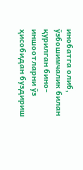инобатга олиб,
ўзбошимчалик билан қурилган бино-иншоотларни ўз ҳисобидан буздириш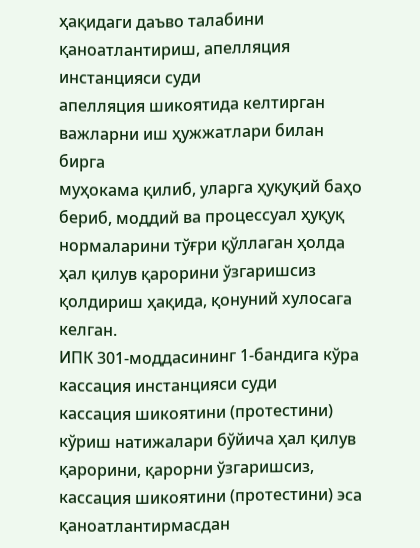ҳақидаги даъво талабини қаноатлантириш, апелляция инстанцияси суди
апелляция шикоятида келтирган важларни иш ҳужжатлари билан бирга
муҳокама қилиб, уларга ҳуқуқий баҳо бериб, моддий ва процессуал ҳуқуқ
нормаларини тўғри қўллаган ҳолда ҳал қилув қарорини ўзгаришсиз
қолдириш ҳақида, қонуний хулосага келган.
ИПК 301-моддасининг 1-бандига кўра кассация инстанцияси суди
кассация шикоятини (протестини) кўриш натижалари бўйича ҳал қилув
қарорини, қарорни ўзгаришсиз, кассация шикоятини (протестини) эса
қаноатлантирмасдан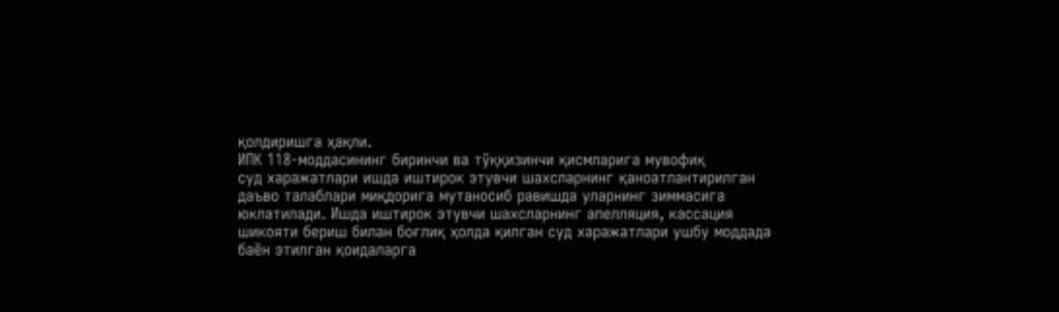қолдиришга ҳақли.
ИПК 118-моддасининг биринчи ва тўққизинчи қисмларига мувофиқ
суд харажатлари ишда иштирок этувчи шахсларнинг қаноатлантирилган
даъво талаблари миқдорига мутаносиб равишда уларнинг зиммасига
юклатилади. Ишда иштирок этувчи шахсларнинг апелляция, кассация
шикояти бериш билан боғлиқ ҳолда қилган суд харажатлари ушбу моддада
баён этилган қоидаларга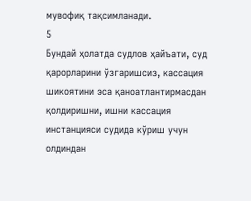мувофиқ тақсимланади.
5
Бундай ҳолатда судлов ҳайъати, суд қарорларини ўзгаришсиз, кассация
шикоятини эса қаноатлантирмасдан қолдиришни, ишни кассация
инстанцияси судида кўриш учун олдиндан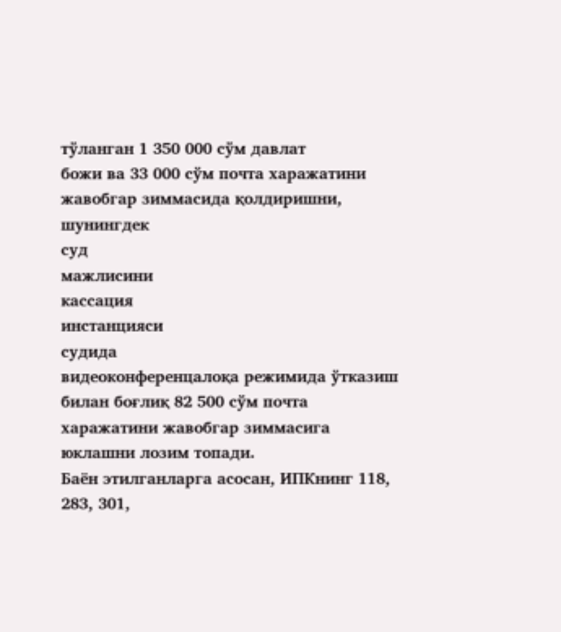тўланган 1 350 000 сўм давлат
божи ва 33 000 сўм почта харажатини жавобгар зиммасида қолдиришни,
шунингдек
суд
мажлисини
кассация
инстанцияси
судида
видеоконференцалоқа режимида ўтказиш билан боғлиқ 82 500 сўм почта
харажатини жавобгар зиммасига юклашни лозим топади.
Баён этилганларга асосан, ИПКнинг 118, 283, 301,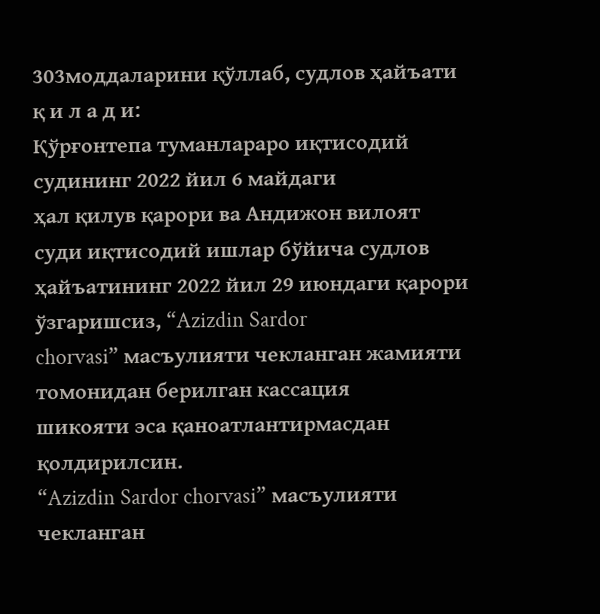303моддаларини қўллаб, судлов ҳайъати
қ и л а д и:
Қўрғонтепа туманлараро иқтисодий судининг 2022 йил 6 майдаги
ҳал қилув қарори ва Андижон вилоят суди иқтисодий ишлар бўйича судлов
ҳайъатининг 2022 йил 29 июндаги қарори ўзгаришсиз, “Azizdin Sardor
chorvasi” масъулияти чекланган жамияти томонидан берилган кассация
шикояти эса қаноатлантирмасдан қолдирилсин.
“Azizdin Sardor chorvasi” масъулияти чекланган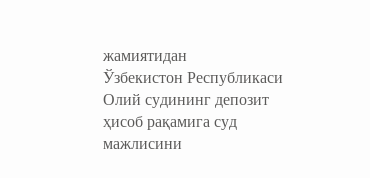жамиятидан
Ўзбекистон Республикаси Олий судининг депозит ҳисоб рақамига суд
мажлисини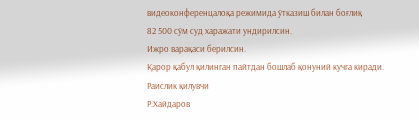видеоконференцалоқа режимида ўтказиш билан боғлиқ
82 500 сўм суд харажати ундирилсин.
Ижро варақаси берилсин.
Қарор қабул қилинган пайтдан бошлаб қонуний кучга киради.
Раислик қилувчи
Р.Хайдаров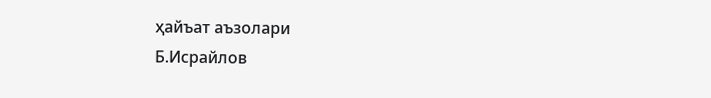ҳайъат аъзолари
Б.Исрайлов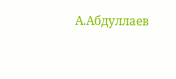А.Абдуллаев